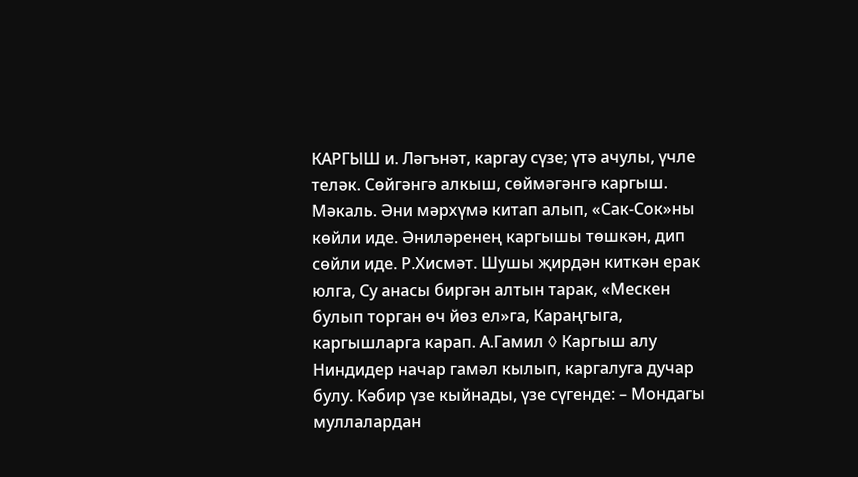КАРГЫШ и. Ләгънәт, каргау сүзе; үтә ачулы, үчле теләк. Сөйгәнгә алкыш, сөймәгәнгә каргыш. Мәкаль. Әни мәрхүмә китап алып, «Сак-Сок»ны көйли иде. Әниләренең каргышы төшкән, дип сөйли иде. Р.Хисмәт. Шушы җирдән киткән ерак юлга, Су анасы биргән алтын тарак, «Мескен булып торган өч йөз ел»га, Караңгыга, каргышларга карап. А.Гамил ◊ Каргыш алу Ниндидер начар гамәл кылып, каргалуга дучар булу. Кәбир үзе кыйнады, үзе сүгенде: – Мондагы муллалардан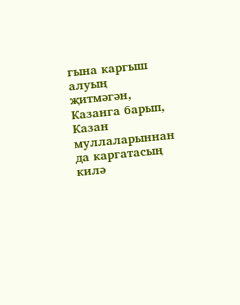гына каргыш алуың җитмәгән, Казанга барып, Казан муллаларыннан да каргатасың килә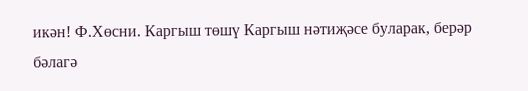икән! Ф.Хөсни. Каргыш төшү Каргыш нәтиҗәсе буларак, берәр бәлагә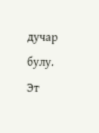дучар булу. Эт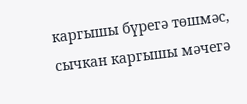каргышы бүрегә төшмәс, сычкан каргышы мәчегә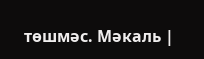төшмәс. Мәкаль |